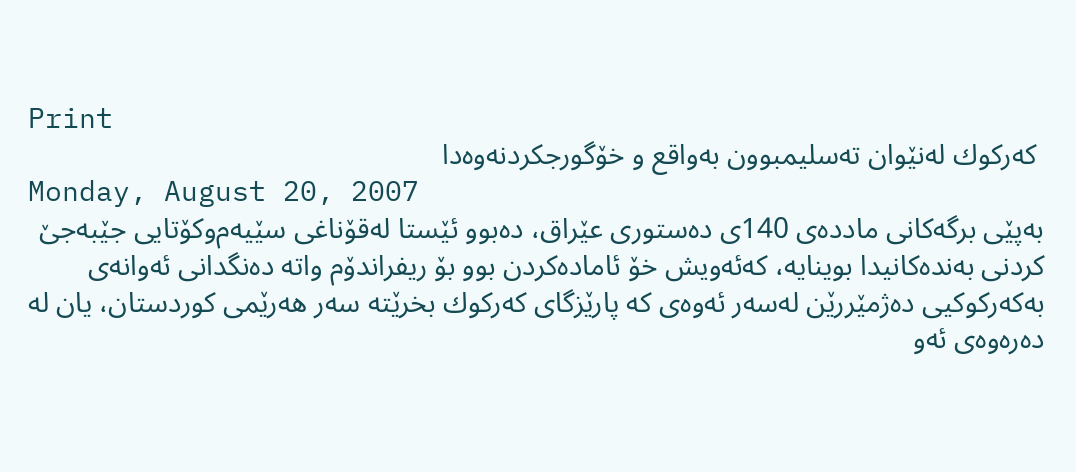Print
 كه‌ركوك له‌نێوان ته‌سلیمبوون به‌واقع و خۆگورجكردنه‌وه‌دا
Monday, August 20, 2007
به‌پێی‌ برگه‌كانی مادده‌ی‌ 140ی‌ ده‌ستوری‌ عێراق، ده‌بوو ئێستا له‌قۆناغی سێیه‌م‌وكۆتایی‌ جێبه‌جێ‌ كردنی‌ به‌نده‌كانیدا بوینایه‌، كه‌ئه‌ویش خۆ ئاماده‌كردن بوو بۆ ریفراندۆم واته‌ ده‌نگدانی‌ ئه‌وانه‌ی‌ به‌كه‌ركوكیی‌ ده‌ژمێررێن له‌سه‌ر ئه‌وه‌ی‌ كه‌ پارێزگای‌ كه‌ركوك بخرێته‌ سه‌ر هه‌رێمی‌ كوردستان، یان له‌ ده‌ره‌وه‌ی‌ ئه‌و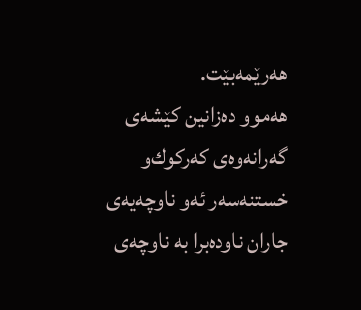هه‌رێمه‌بێت.
هه‌موو ده‌زانین كێشه‌ی‌ گه‌رانه‌وه‌ی‌ كه‌ركوك‌و خستنه‌سه‌ر ئه‌و ناوچه‌یه‌ی‌ جاران ناوده‌برا به‌ ناوچه‌ی‌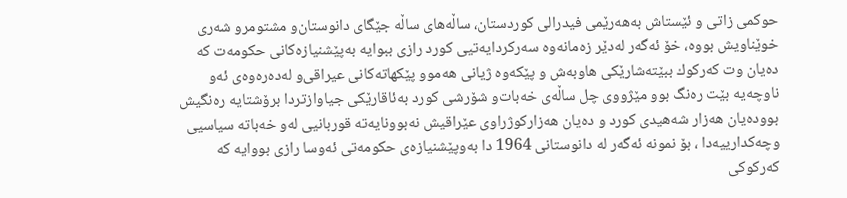حوكمی‌ زاتی‌ و ئێستاش به‌هه‌رێمی‌ فیدرالی كوردستان، ساڵه‌های‌ ساڵه‌ جێگای‌ دانوستان‌و مشتومرو شه‌ری‌ خوێناویش بووه‌، خۆ ئه‌گه‌ر له‌دێر زه‌مانه‌وه‌ سه‌ركردایه‌تیی‌ كورد رازی‌ ببوایه‌ به‌پێشنیازه‌كانی‌ حكومه‌ت كه‌ ده‌یان وت كه‌ركوك ببێته‌شارێكی‌ هاوبه‌ش و پێكه‌وه‌ ژیانی‌ هه‌موو پێكهاته‌كانی‌ عیراقی‌‌و له‌ده‌ره‌وه‌ی‌ ئه‌و ناوچه‌یه‌ بێت ره‌نگ بوو مێژووی‌ چل ساڵه‌ی‌ خه‌بات‌و شۆرشی‌ كورد به‌ئاقارێكی‌ جیاوازتردا برۆشتایه‌ ره‌نگیش بووده‌یان هه‌زار شه‌هیدی‌ كورد و ده‌یان هه‌زاركوژراوی‌ عێراقیش نه‌بوونایه‌ته‌ قوربانیی‌ له‌و خه‌باته‌ سیاسیی‌ وچه‌كدارییه‌دا ، بۆ نمونه‌ ئه‌گه‌ر له‌ دانوستانی‌ 1964 دا به‌وپێشنیازه‌ی‌ حكومه‌تی‌ ئه‌وسا رازی‌ بووایه‌ كه‌ كه‌ركوكی‌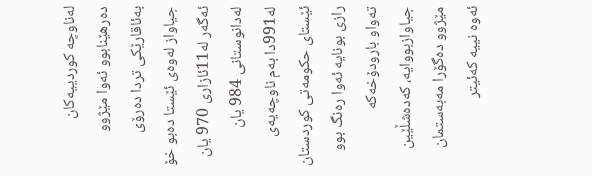له‌ناوچه‌ كوردییه‌كان ده‌رهێنابوو ئه‌وا مێژوو به‌ئاقارێكی‌ تردا ده‌رۆی‌ جیاواز له‌وه‌ی‌ ئێستا ده‌بو خۆ ئه‌گه‌ر له‌11ئازاری‌ 970 یان له‌دانوستانی‌ 984 یان له‌991دا به‌م ناوچه‌یه‌ی‌ ئێستای‌ حكومه‌تی‌ كوردستان رازی‌ بونایه‌ ئه‌وا ره‌نگ بوو ته‌واو بارودۆخه‌كه‌ جیاوازبووایه‌، كه‌ده‌شڵێین مێژوو ده‌گۆرا مه‌به‌ستمان ئه‌وه‌ نییه‌ كه‌ئیتر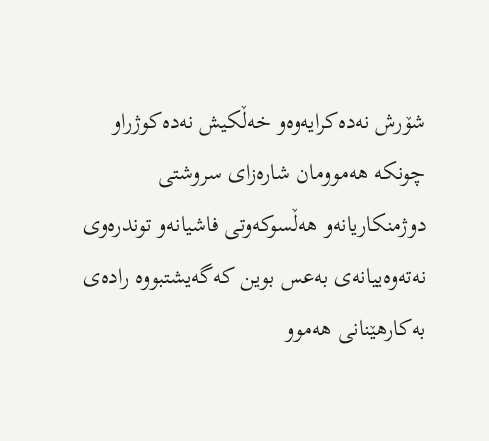شۆرش نه‌ده‌كرایه‌وه‌و خه‌ڵكیش نه‌ده‌كوژراو چونكه‌ هه‌موومان شاره‌زای‌ سروشتی‌ دوژمنكاریانه‌و هه‌ڵسوكه‌وتی‌ فاشیانه‌و توندره‌وی‌ نه‌ته‌وه‌ییانه‌ی‌ به‌عس بوین كه‌گه‌یشتبووه‌ راده‌ی‌ به‌كارهێنانی‌ هه‌موو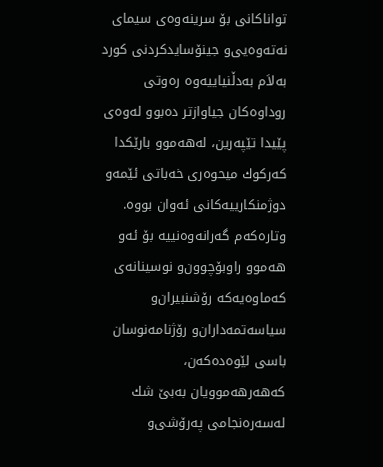تواناكانی‌ بۆ سرینه‌وه‌ی‌ سیمای‌ نه‌ته‌وه‌یی‌‌و جینۆسایدكردنی‌ كورد به‌لاَم به‌دڵنیاییه‌وه‌ ره‌وتی‌ روداوه‌كان جیاوازتر ده‌بوو له‌وه‌ی‌ پێیدا تێپه‌رین، له‌هه‌موو بارێكدا كه‌ركوك میحوه‌ری‌ خه‌باتی ئێمه‌و دوژمنكارییه‌كانی‌ ئه‌وان بووه‌.
وتاره‌كه‌م گه‌رانه‌وه‌نییه‌ بۆ ئه‌و هه‌موو راوبۆچوون‌و نوسینانه‌ی‌ كه‌ماوه‌یه‌كه‌ رۆشنبیران‌و سیاسه‌تمه‌داران‌و رۆژنامه‌نوسان باسی‌ لێوه‌ده‌كه‌ن، كه‌هه‌رهه‌موویان به‌بێ‌ شك له‌سه‌ره‌نجامی په‌رۆشی‌‌و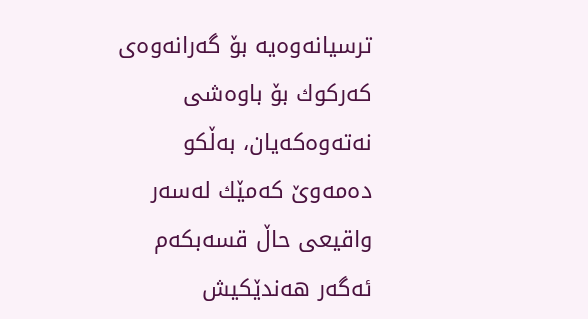ترسیانه‌وه‌یه‌ بۆ گه‌رانه‌وه‌ی‌ كه‌ركوك بۆ باوه‌شی‌ نه‌ته‌وه‌كه‌یان، به‌ڵكو ده‌مه‌وێ‌ كه‌مێك له‌سه‌ر واقیعی‌ حاڵ قسه‌بكه‌م ئه‌گه‌ر هه‌ندێكیش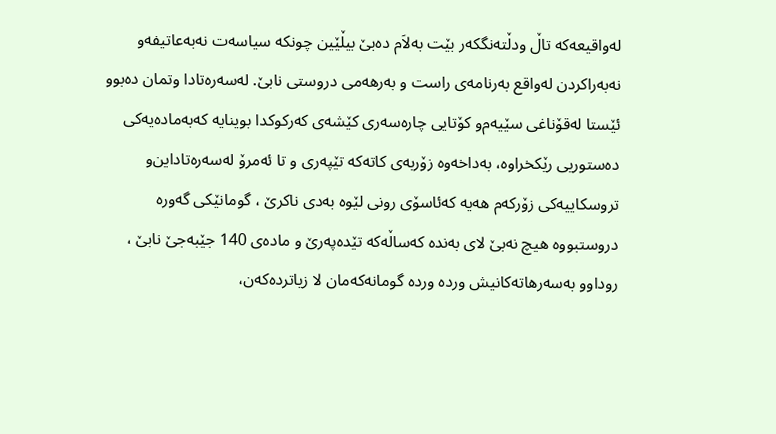له‌واقیعه‌كه‌ تاڵ ودڵته‌نگكه‌ر بێت به‌لاَم ده‌بێ‌ بیڵێین چونكه‌ سیاسه‌ت نه‌به‌عاتیفه‌و نه‌به‌راكردن له‌واقع به‌رنامه‌ی‌ راست و به‌رهه‌می‌ دروستی‌ نابێ‌. له‌سه‌ره‌تادا وتمان ده‌بوو ئێستا له‌قۆناغی‌ سێیه‌م‌و كۆتایی‌ چاره‌سه‌ری‌ كێشه‌ی‌ كه‌ركوكدا بوینایه‌ كه‌به‌ماده‌یه‌كی‌ ده‌ستوریی‌ رێكخراوه‌، به‌داخه‌وه‌ زۆربه‌ی‌ كاته‌كه‌ تێپه‌ری‌ و تا ئه‌مرۆ له‌سه‌ره‌تاداین‌و تروسكاییه‌كی‌ زۆركه‌م هه‌یه‌ كه‌ئاسۆی‌ رونی‌ لێوه‌ به‌دی‌ ناكرێ‌ ، گومانێكی‌ گه‌وره‌ دروستبووه‌ هیچ نه‌بێ‌ لای‌ به‌نده‌ كه‌ساڵه‌كه‌ تێده‌په‌رێ‌ و ماده‌ی‌ 140 جێبه‌جێ‌ نابێ‌ ، روداوو به‌سه‌رهاته‌كانیش ورده‌ ورده‌ گومانه‌كه‌مان لا زیاترده‌كه‌ن،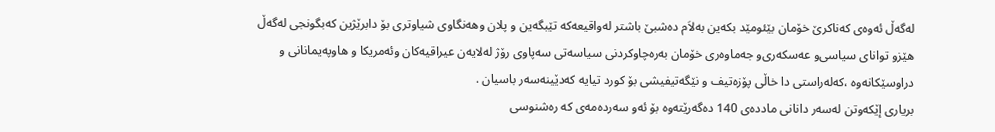له‌گه‌ڵ ئه‌وه‌ی‌ كه‌ناكرێ‌ خۆمان بێئومێد بكه‌ین به‌لاَم ده‌شبێ‌ باشتر له‌واقیعه‌كه‌ تێبگه‌ین و پلان وهه‌نگاوی‌ شیاوتری‌ بۆ دابرێژین كه‌بگونجی‌ له‌گه‌ڵ هێزو توانای‌ سیاسی‌‌و عه‌سكه‌ری‌‌و جه‌ماوه‌ری‌ خۆمان به‌ره‌چاوكردنی سیاسه‌تی‌ سه‌پاوی‌ رۆژ له‌لایه‌ن عیراقیه‌كان وئه‌مریكا و هاوپه‌یمانانی‌ و دراوسێكانه‌وه‌ ،كه‌له‌راستی‌ دا خاڵی‌ پۆزه‌تیف و نێگه‌تیفیشی‌ بۆ كورد تیایه‌ كه‌دێینه‌سه‌ر باسیان .
بریاری‌ إێكه‌وتن له‌سه‌ر دانانی‌ مادده‌ی‌ 140 ده‌گه‌رێته‌وه‌ بۆ ئه‌و سه‌رده‌مه‌ی‌ كه‌ ره‌شنوسی‌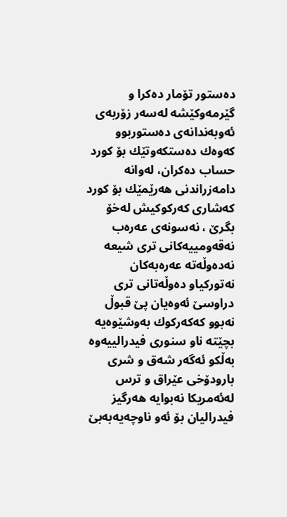ده‌ستور تۆمار ده‌كرا و گێرمه‌وكێشه‌ له‌سه‌ر زۆربه‌ی‌ ئه‌وبه‌ندانه‌ی‌ ده‌ستوربوو كه‌وه‌ك ده‌ستكه‌وتێك بۆ كورد حساب ده‌كران، له‌وانه‌ دامه‌زراندنی‌ هه‌رێمێك بۆ كورد كه‌شاری‌ كه‌ركوكیش له‌خۆ بگرێ‌ ، نه‌سونه‌ی‌ عه‌ره‌ب نه‌قه‌ومییه‌كانی‌ تری‌ شیعه‌ نه‌ده‌وڵه‌ته‌ عه‌ره‌به‌كان نه‌توركیاو ده‌وڵه‌تانی‌ تری‌ دراوسێ‌ ئه‌وه‌یان پێ‌ قبوڵ نه‌بوو كه‌كه‌ركوك به‌وشێوه‌یه‌ بچێته‌ ناو سنوری‌ فیدرالییه‌وه‌ به‌ڵكو ئه‌گه‌ر شه‌ق و شری‌ بارودۆخی‌ عێراق و ترس له‌ئه‌مریكا نه‌بوایه‌ هه‌رگیز فیدرالیان بۆ ئه‌و ناوچه‌یه‌به‌بێ‌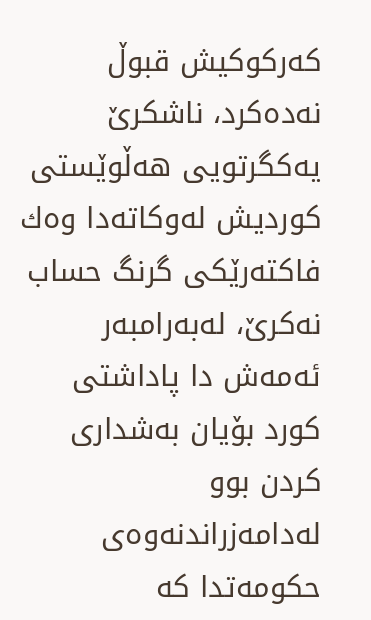كه‌ركوكیش قبوڵ نه‌ده‌كرد، ناشكرێ‌ یه‌كگرتویی‌ هه‌ڵوێستی‌ كوردیش له‌وكاته‌دا وه‌ك فاكته‌رێكی‌ گرنگ حساب نه‌كرێ‌، له‌به‌رامبه‌ر ئه‌مه‌ش دا پاداشتی‌ كورد بۆیان به‌شداری‌ كردن بوو له‌دامه‌زراندنه‌وه‌ی‌ حكومه‌تدا كه‌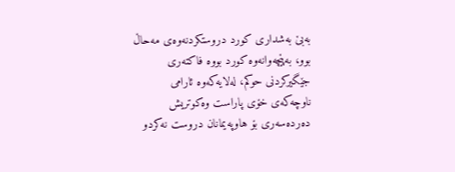به‌بێ‌ به‌شداری‌ كورد دروستكردنه‌وه‌ی‌ مه‌حاڵ بوو، به‌پێچه‌وانه‌وه‌ كورد بووه‌ فاكته‌ری‌ جێگیركردنی‌ حوكم، له‌لایه‌كه‌وه‌ ئارامی ناوچه‌كه‌ی‌ خۆی‌ پاراست وه‌كوتریش ده‌رده‌سه‌ری‌ بۆ هاوپه‌یمانان دروست نه‌كردو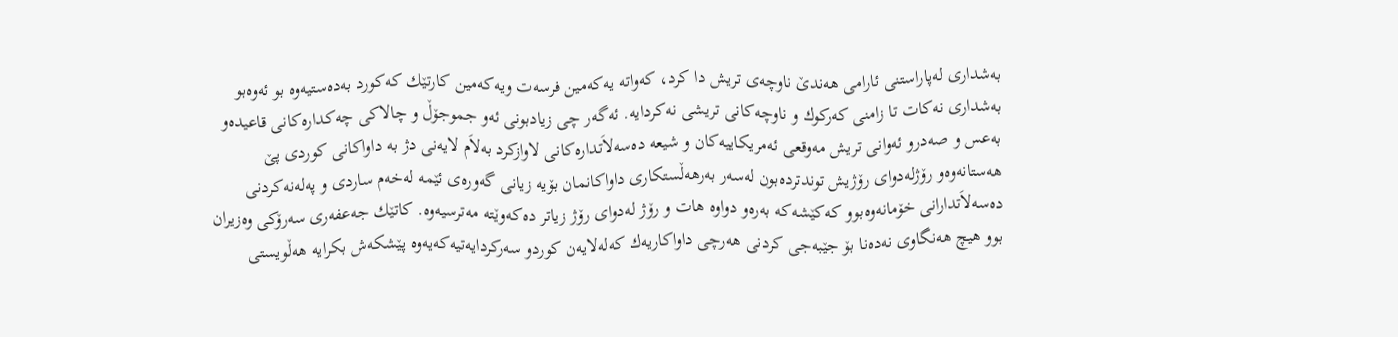به‌شداری‌ له‌پاراستنی‌ ئارامی‌ هه‌ندێ‌ ناوچه‌ی‌ تریش دا كرد، كه‌واته‌ یه‌كه‌مین فرسه‌ت ویه‌كه‌مین كارتێك كه‌كورد به‌ده‌ستیه‌وه‌ بو ئه‌وه‌بو به‌شداری‌ نه‌كات تا زامنی كه‌ركوك و ناوچه‌كانی تریشی‌ نه‌كردایه‌. ئه‌گه‌ر چی‌ زیادبونی‌ ئه‌و جموجۆڵ و چالاكی‌ چه‌كداره‌كانی‌ قاعیده‌و به‌عس و صه‌درو ئه‌وانی‌ تریش مه‌وقعی‌ ئه‌مریكاییه‌كان و شیعه‌ ده‌سه‌لاَتداره‌كانی‌ لاوازكرد به‌لاَم لایه‌نی‌ دژ به‌ داواكانی‌ كوردی‌ پێ‌ هه‌ستانه‌وه‌و رۆژله‌دوای‌ رۆژیش توندترده‌بون له‌سه‌ر به‌رهه‌ڵستكاری‌ داواكانمان بۆیه‌ زیانی‌ گه‌وره‌ی‌ ئێمه‌ له‌خه‌م ساردی‌ و په‌له‌نه‌كردنی‌ ده‌سه‌لاَتدارانی‌ خۆمانه‌وه‌بوو كه‌كێشه‌كه‌ به‌ره‌و دواوه‌ هات و رۆژ له‌دوای‌ رۆژ زیاتر ده‌كه‌وێته‌ مه‌ترسیه‌وه‌. كاتێك جه‌عفه‌ری‌ سه‌رۆكی‌ وه‌زیران بوو هیچ هه‌نگاوی‌ نه‌ده‌نا بۆ جێبه‌جی‌ كردنی‌ هه‌رچی‌ داواكاریه‌ك كه‌له‌لایه‌ن كوردو سه‌ركردایه‌تیه‌كه‌یه‌وه‌ پێشكه‌ش بكرایه‌ هه‌ڵویستی‌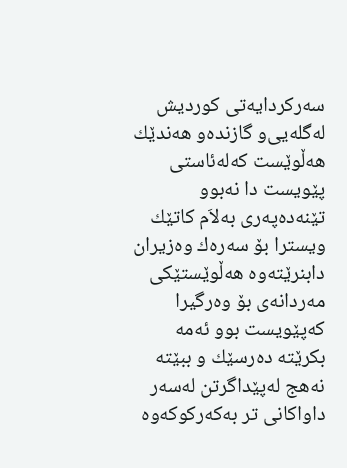سه‌ركردایه‌تی‌ كوردیش له‌گله‌یی‌‌و گازنده‌و هه‌ندێك هه‌ڵوێست كه‌له‌ئاستی‌ پێویست دا نه‌بوو تێنه‌ده‌په‌ری‌ به‌لاَم كاتێك ویسترا بۆ سه‌ره‌ك وه‌زیران دابنرێته‌وه‌ هه‌ڵوێستێكی‌ مه‌ردانه‌ی‌ بۆ وه‌رگیرا كه‌پێویست بوو ئه‌مه‌ بكرێته‌ ده‌رسێك و ببێته‌ نه‌هج له‌پێداگرتن له‌سه‌ر داواكانی‌ تر به‌كه‌ركوكه‌وه‌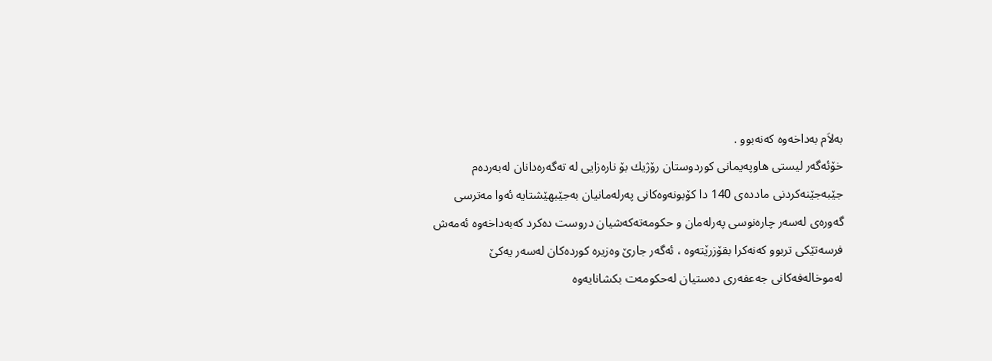به‌لاَم به‌داخه‌وه‌ كه‌نه‌بوو .
خۆئه‌گه‌ر لیستی‌ هاوپه‌یمانی‌ كوردوستان رۆژیك بۆ ناره‌زایی‌ له‌ ته‌گه‌ره‌دانان له‌به‌رده‌م جێبه‌جێنه‌كردنی‌ مادده‌ی‌ 140 دا كۆبونه‌وه‌كانی‌ په‌رله‌مانیان به‌جێبهێشتایه‌ ئه‌وا مه‌ترسی‌ گه‌وره‌ی‌ له‌سه‌ر چاره‌نوسی‌ په‌رله‌مان و حكومه‌ته‌كه‌شیان دروست ده‌كرد كه‌به‌داخه‌وه‌ ئه‌مه‌ش فرسه‌تێكی‌ تربوو كه‌نه‌كرا بقۆزرێته‌وه‌ ، ئه‌گه‌ر جارێ وه‌زیره‌ كورده‌كان له‌سه‌ر یه‌كێ‌ له‌موخاله‌فه‌كانی‌ جه‌عفه‌ری‌ ده‌ستیان له‌حكومه‌ت بكشانایه‌وه‌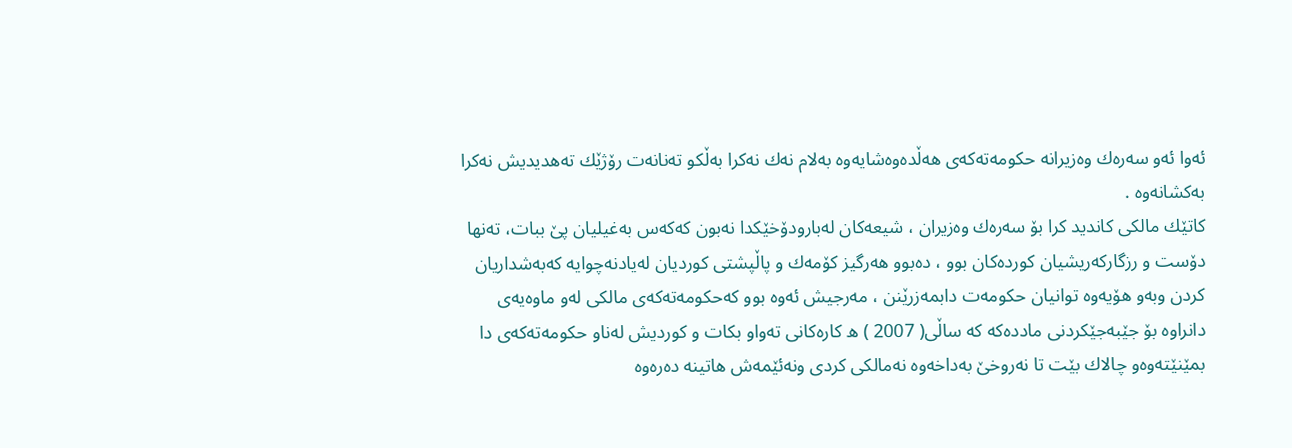ئه‌وا ئه‌و سه‌ره‌ك وه‌زیرانه‌ حكومه‌ته‌كه‌ی‌ هه‌ڵده‌وه‌شایه‌وه‌ به‌لام نه‌ك نه‌كرا به‌ڵكو ته‌نانه‌ت رۆژێك ته‌هدیدیش نه‌كرا به‌كشانه‌وه‌ .
كاتێك مالكی‌ كاندید كرا بۆ سه‌ره‌ك وه‌زیران ، شیعه‌كان له‌بارودۆخێكدا نه‌بون كه‌كه‌س به‌غیلیان پێ‌ ببات، ته‌نها دۆست و رزگاركه‌ریشیان كورده‌كان بوو ، ده‌بوو هه‌رگیز كۆمه‌ك و پاڵپشتی‌ كوردیان له‌یادنه‌چوایه‌ كه‌به‌شداریان كردن وبه‌و هۆیه‌وه‌ توانیان حكومه‌ت دابمه‌زرێنن ، مه‌رجیش ئه‌وه‌ بوو كه‌حكومه‌ته‌كه‌ی‌ مالكی‌ له‌و ماوه‌یه‌ی‌ دانراوه‌ بۆ جێبه‌جێكردنی‌ مادده‌كه‌ كه‌ ساڵی‌( 2007 ) ه‌ كاره‌كانی‌ ته‌واو بكات و كوردیش له‌ناو حكومه‌ته‌كه‌ی‌ دا بمێنێته‌وه‌و چالاك بێت تا نه‌روخێ‌ به‌داخه‌وه‌ نه‌مالكی‌ كردی‌ ونه‌ئێمه‌ش هاتینه‌ ده‌ره‌وه‌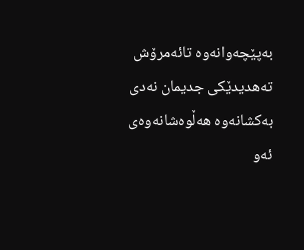به‌پێچه‌وانه‌وه‌ تائه‌مرۆش ته‌هدیدێكی‌ جدیمان نه‌دی‌ به‌كشانه‌وه‌ هه‌ڵوه‌شانه‌وه‌ی‌ ئه‌و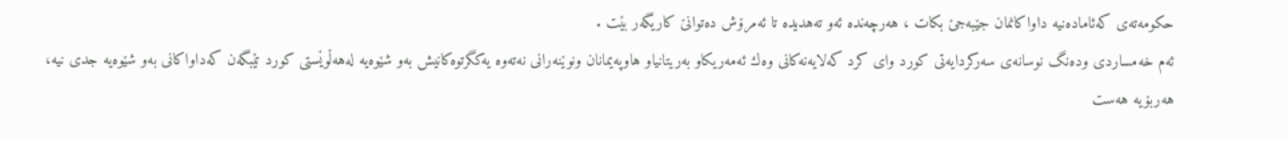حكومه‌ته‌ی‌ كه‌ئاماده‌نیه‌ داواكانمان جێبه‌جێ‌ بكات ، هه‌رچه‌نده‌ ئه‌و ته‌هدیده‌ تا ئه‌مرۆش ده‌توانێ‌ كاریگه‌ر بێت .
ئه‌م خه‌مساردی‌ وده‌نگ نوسانه‌ی‌ سه‌ركردایه‌تی‌ كورد وای‌ كرد كه‌لایه‌نه‌كانی‌ وه‌ك ئه‌مه‌ریكاو به‌ریتانیاو هاوپه‌یمانان ونوێنه‌رانی‌ نه‌ته‌وه‌ یه‌كگرتوه‌كانیش به‌و شێوه‌یه‌ له‌هه‌ڵوێستی‌ كورد تێبگه‌ن كه‌داواكانی‌ به‌و شێوه‌یه‌ جدی‌ نیه‌، هه‌ربۆیه‌ هه‌ست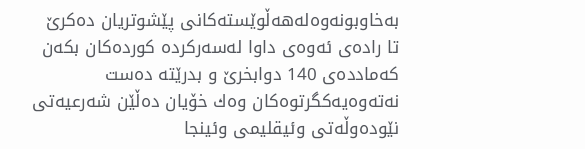به‌خاوبونه‌وه‌له‌هه‌ڵوێسته‌كانی‌ پێشوتریان ده‌كرێ‌ تا راده‌ی‌ ئه‌وه‌ی‌ داوا له‌سه‌ركرده‌ كورده‌كان بكه‌ن كه‌مادده‌ی‌ 140 دوابخرێ‌ و بدرێته‌ ده‌ست نه‌ته‌وه‌یه‌كگرتوه‌كان وه‌ك خۆیان ده‌ڵێن شه‌رعیه‌تی‌ نێوده‌وڵه‌تی‌ وئیقلیمی‌ وئینجا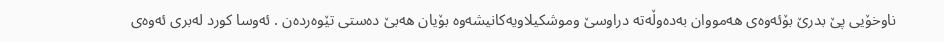ناوخۆیی‌ پێ بدرێ‌ بۆئه‌وه‌ی‌ هه‌مووان به‌ده‌وڵه‌ته‌ دراوسێ‌ وموشكیلاویه‌كانیشه‌وه‌ بۆیان هه‌بێ‌ ده‌ستی‌ تێوه‌رده‌ن . ئه‌وسا كورد له‌بری‌ ئه‌وه‌ی‌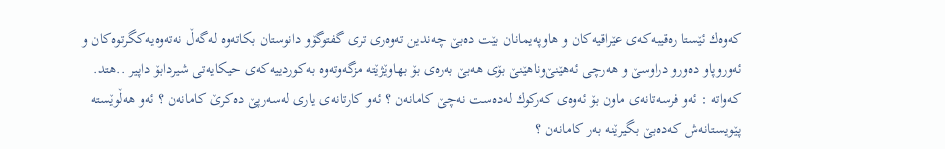كه‌وه‌ك ئێستا ره‌قیبه‌كه‌ی‌ عێراقیه‌كان و هاوپه‌یمانان بێت ده‌بێ‌ چه‌ندین ته‌وه‌ری‌ تری‌ گفتوگۆو دانوستان بكاته‌وه‌ له‌گه‌ڵ نه‌ته‌وه‌یه‌كگرتوه‌كان و ئه‌وروپاو ده‌ورو دراوسێ‌ و هه‌رچی‌ ئه‌هێنێ‌‌وناهێنێ‌ بۆی‌ هه‌بێ‌ به‌ره‌ی‌ بۆ بهاوێژێته‌ مزگه‌وته‌وه‌ به‌كوردییه‌كه‌ی‌ حیكایه‌تی‌ شیردابۆ داپیر ..هتد.
كه‌واته‌ : ئه‌و فرسه‌تانه‌ی‌ ماون بۆ ئه‌وه‌ی‌ كه‌ركوك له‌ده‌ست نه‌چێ‌ كامانه‌ن ؟ ئه‌و كارتانه‌ی‌ یاری‌ له‌سه‌رپێ‌ ده‌كرێ‌ كامانه‌ن ؟ ئه‌و هه‌ڵوێسته‌ پێویستانه‌ش كه‌ده‌بێ‌ بگیرێنه‌ به‌ر كامانه‌ن ؟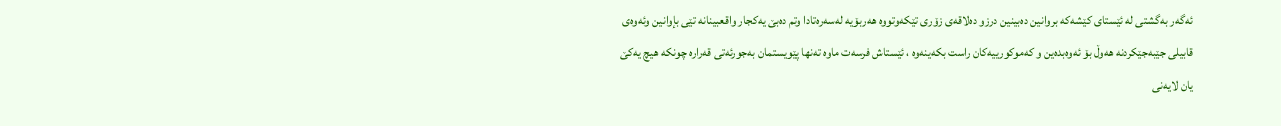ئه‌گه‌ر به‌گشتی‌ له‌ ئێستای‌ كێشه‌كه‌ بروانین ده‌بینین درزو ده‌لاقه‌ی‌ زۆری‌ تێكه‌وتووه‌ هه‌ربۆیه‌ له‌سه‌ره‌تادا وتم ده‌بێ‌ یه‌كجار واقعبینانه‌ تێی‌ بإوانین وئه‌وه‌ی‌ قابیلی‌ جێبه‌جێكردنه‌ هه‌وڵ بۆ ئه‌وه‌بده‌ین و كه‌موكورییه‌كان راست بكه‌ینه‌وه‌ ، ئێستاش فرسه‌ت ماوه‌ ته‌نها پێویستمان به‌جورئه‌تی‌ قه‌راره‌ چونكه‌ هیچ یه‌كێ‌ یان لایه‌نی‌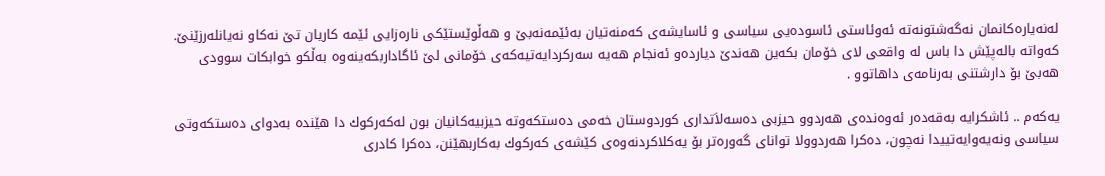له‌نه‌یاره‌كانمان نه‌گه‌شتونه‌ته‌ ئه‌وئاستی‌ ئاسوده‌یی سیاسی‌ و ئاسایشه‌ی‌ كه‌منه‌تیان به‌ئێمه‌نه‌بێ‌ و هه‌ڵوێستێكی ناره‌زایی‌ ئێمه‌ كاریان تێ‌ نه‌كاو نه‌یانله‌رزێنێ‌.
كه‌واته‌ باله‌پێش دا باس له‌ واقعی‌ لای‌ خۆمان بكه‌ین هه‌ندێ‌ دیارده‌و ئه‌نجام هه‌یه‌ سه‌ركردایه‌تیه‌كه‌ی‌ خۆمانی‌ لێ‌ ئاگاداربكه‌ینه‌وه‌ به‌ڵكو خوابكات سوودی‌ هه‌بێ‌ بۆ دارشتنی‌ به‌رنامه‌ی‌ داهاتوو .

یه‌كه‌م .. ئاشكرایه‌ به‌قه‌ده‌ر ئه‌وه‌نده‌ی‌ هه‌ردوو حیزبی‌ ده‌سه‌لاَتداری‌ كوردوستان خه‌می‌ ده‌ستكه‌وته‌ حیزبیه‌كانیان بون له‌كه‌ركوك دا هێنده‌ به‌دوای‌ ده‌ستكه‌وتی‌ سیاسی‌ ونه‌یه‌وایه‌تییدا نه‌چون، ده‌كرا هه‌ردوولا توانای‌ گه‌وره‌تر بۆ یه‌كلاكردنه‌وه‌ی‌ كێشه‌ی‌ كه‌ركوك به‌كاربهێنن، ده‌كرا كادری‌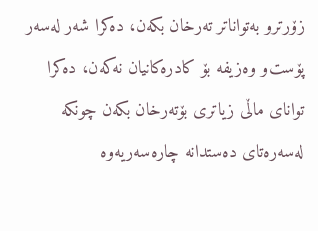زۆرترو به‌تواناتر ته‌رخان بكه‌ن، ده‌كرا شه‌ر له‌سه‌ر پۆست‌و وه‌زیفه‌ بۆ كادره‌كانیان نه‌كه‌ن، ده‌كرا توانای‌ ماڵی زیاتری‌ بۆته‌رخان بكه‌ن چونكه‌ له‌سه‌ره‌تای‌ ده‌ستدانه‌ چاره‌سه‌ریه‌وه‌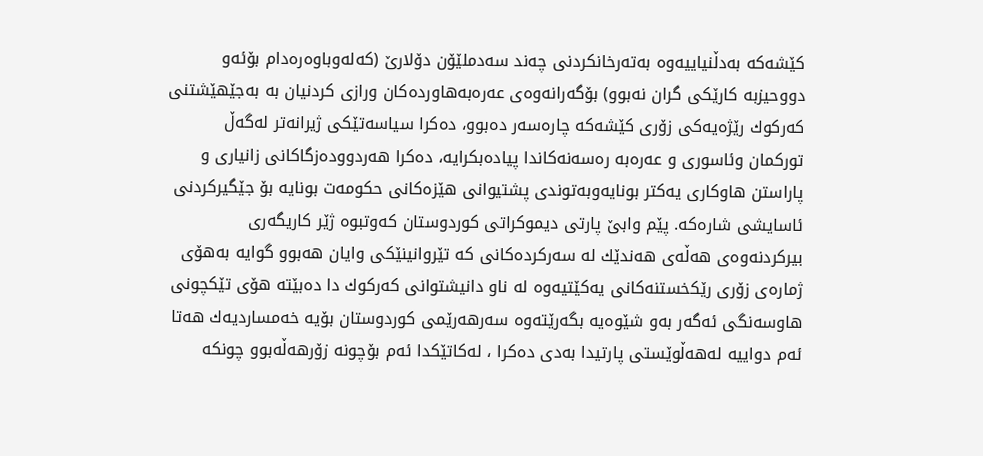كێشه‌كه‌ به‌دڵنیاییه‌وه‌ به‌ته‌رخانكردنی‌ چه‌ند سه‌دملێۆن دۆلارێ‌ (كه‌له‌وباوه‌ره‌دام بۆئه‌و دووحیزبه‌ كارێكی‌ گران نه‌بوو) بۆگه‌رانه‌وه‌ی‌ عه‌ره‌به‌هاورده‌كان ورازی‌ كردنیان به‌ به‌جێهێشتنی‌ كه‌ركوك رێژه‌یه‌كی‌ زۆری‌ كێشه‌كه‌ چاره‌سه‌ر ده‌بوو، ده‌كرا سیاسه‌تێكی‌ ژیرانه‌تر له‌گه‌ڵ توركمان وئاسوری‌ و عه‌ره‌به‌ ره‌سه‌نه‌كاندا پیاده‌بكرایه‌، ده‌كرا هه‌ردووده‌زگاكانی‌ زانیاری‌ و پاراستن هاوكاری‌ یه‌كتر بونایه‌وبه‌توندی‌ پشتیوانی‌ هێزه‌كانی‌ حكومه‌ت بونایه‌ بۆ جێگیركردنی‌ ئاسایشی‌ شاره‌كه‌. پێم وابێ‌ پارتی‌ دیموكراتی‌ كوردوستان كه‌وتبوه‌ ژێر كاریگه‌ری‌ بیركردنه‌وه‌ی‌ هه‌ڵه‌ی‌ هه‌ندێك له‌ سه‌ركرده‌كانی‌ كه‌ تێروانینێكی‌ وایان هه‌بوو گوایه‌ به‌هۆی‌ ژماره‌ی‌ زۆری‌ رێكخستنه‌كانی‌ یه‌كێتیه‌وه‌ له‌ ناو دانیشتوانی‌ كه‌ركوك دا ده‌بێته‌ هۆی‌ تێكچونی‌ هاوسه‌نگی‌ ئه‌گه‌ر به‌و شێوه‌یه‌ بگه‌رێته‌وه‌ سه‌رهه‌رێمی‌ كوردوستان بۆیه‌ خه‌مساردیه‌ك هه‌تا ئه‌م دواییه‌ له‌هه‌ڵوێستی‌ پارتیدا به‌دی‌ ده‌كرا ، له‌كاتێكدا ئه‌م بۆچونه‌ زۆرهه‌ڵه‌بوو چونكه‌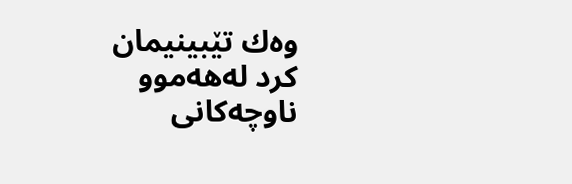وه‌ك تێبینیمان كرد له‌هه‌موو ناوچه‌كانی‌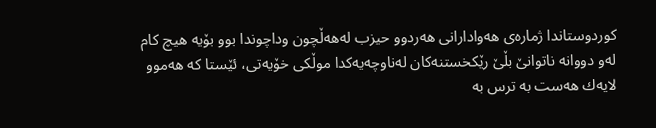كوردوستاندا ژماره‌ی‌ هه‌وادارانی‌ هه‌ردوو حیزب له‌هه‌ڵچون وداچوندا بوو بۆیه‌ هیچ كام له‌و دووانه‌ ناتوانێ‌ بڵێ‌ رێكخستنه‌كان له‌ناوچه‌یه‌كدا موڵكی‌ خۆیه‌تی‌، ئێستا كه‌ هه‌موو لایه‌ك هه‌ست به‌ ترس به‌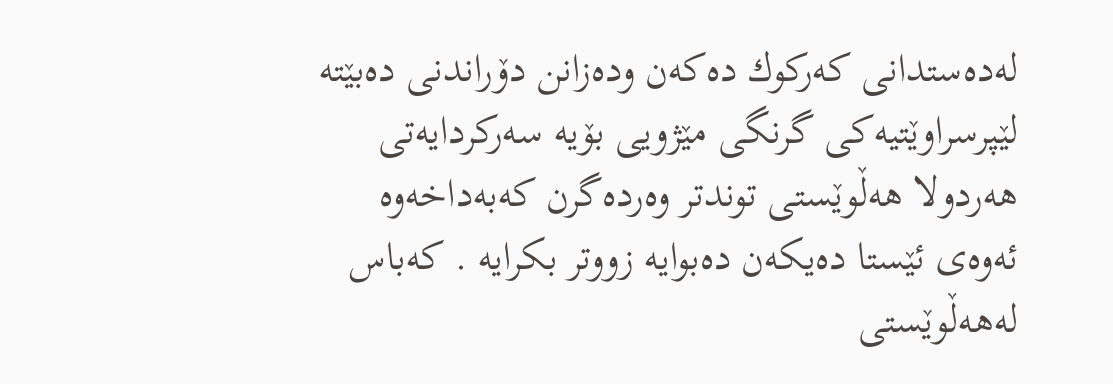له‌ده‌ستدانی‌ كه‌ركوك ده‌كه‌ن وده‌زانن دۆراندنی‌ ده‌بێته‌ لێپرسراوێتیه‌كی‌ گرنگی‌ مێژویی‌ بۆیه‌ سه‌ركردایه‌تی‌ هه‌ردولا هه‌ڵوێستی‌ توندتر وه‌رده‌گرن كه‌به‌داخه‌وه‌ ئه‌وه‌ی‌ ئێستا ده‌یكه‌ن ده‌بوایه‌ زووتر بكرایه‌ . كه‌باس له‌هه‌ڵوێستی‌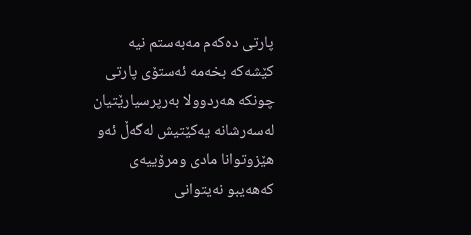پارتی‌ ده‌كه‌م مه‌به‌ستم نیه‌ كێشه‌كه‌ بخه‌مه‌ ئه‌ستۆی‌ پارتی‌ چونكه‌ هه‌ردوولا به‌رپرسیارێتیان له‌سه‌رشانه‌ یه‌كێتیش له‌گه‌ڵ ئه‌و هێزوتوانا مادی‌ ومرۆییه‌ی‌ كه‌هه‌یبو نه‌یتوانی‌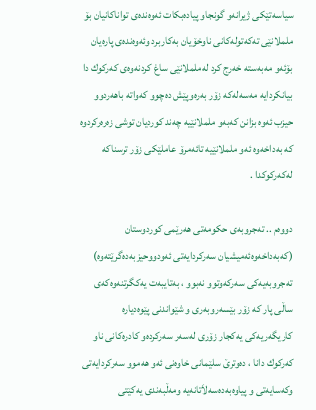سیاسه‌تێكی‌ ژیرانه‌و گونجاو پیاده‌بكات ئه‌وه‌نده‌ی‌ تواناكانیان بۆ ململانێی‌ ته‌كه‌توله‌كانی‌ ناوخۆیان به‌كاربرد وئه‌وه‌نده‌ی‌ پاره‌یان بۆئه‌و مه‌به‌سته‌ خه‌رج كرد له‌ململانێی‌ ساغ كردنه‌وه‌ی‌ كه‌ركوك دا بیانكردایه‌ مه‌سه‌له‌كه‌ زۆر به‌ره‌وپێش ده‌چوو كه‌واته‌ باهه‌ردوو حیزب ئه‌وه‌ بزانن كه‌به‌و ململانێیه‌ چه‌ند كوردیان توشی‌ زه‌ره‌ركردوه‌ كه‌ به‌داخه‌وه‌ ئه‌و ململانێیه‌ تائه‌مرۆ عاملێكی‌ زۆر ترسناكه‌ له‌كه‌ركوكدا .

دووه‌م .. ته‌جروبه‌ی‌ حكومه‌تی‌ هه‌رێمی‌ كوردوستان (كه‌به‌داخه‌وه‌ئه‌میشیان سه‌ركردایه‌تی‌ ئه‌ودووحیزبه‌ده‌گرێته‌وه‌) ته‌جروبه‌یه‌كی‌ سه‌ركه‌وتوو نه‌بوو ، به‌تایبه‌ت یه‌كگرتنه‌وه‌كه‌ی‌ ساڵی‌ پار كه‌ زۆر بێسه‌روبه‌ری‌ و شێواندنی‌ پێوه‌دیاره‌ كاریگه‌ریه‌كی‌ یه‌كجار زۆری‌ له‌سه‌ر سه‌ركرده‌و كادره‌كانی‌ ناو كه‌ركوك دانا ، ده‌وترێ‌ سلێمانی‌ خاوه‌نی‌ ئه‌و هه‌موو سه‌ركردایه‌تی‌ وكه‌سایه‌تی‌ و پیاوه‌به‌ده‌سه‌لاَتانه‌یه‌ ومه‌ڵبه‌ندی‌ یه‌كێتی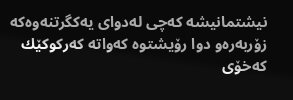نیشتمانیشه‌ كه‌چی‌ له‌دوای‌ یه‌كگرتنه‌وه‌كه‌ زۆربه‌ره‌و دوا رۆیشتوه‌ كه‌واته‌ كه‌ركوكێك كه‌خۆی‌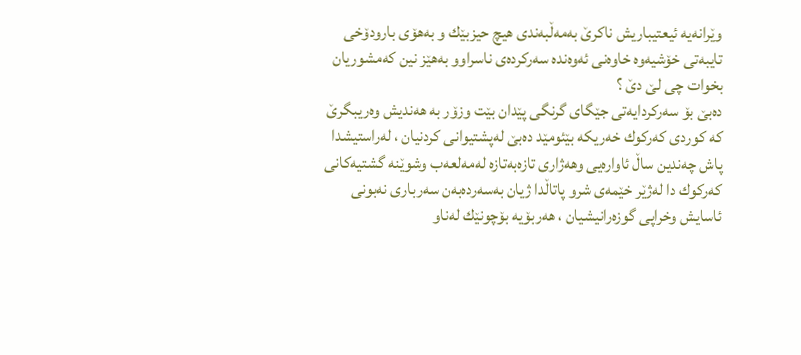وێرانه‌یه‌ ئیعتیباریش ناكرێ‌ به‌مه‌ڵبه‌ندی‌ هیچ حیزبێك و به‌هۆی‌ بارودۆخی‌ تایبه‌تی‌ خۆشیه‌وه‌ خاوه‌نی‌ ئه‌وه‌نده‌ سه‌ركرده‌ی‌ ناسراوو به‌هێز نین كه‌مشوریان بخوات چی‌ لێ‌ دێ‌ ؟
ده‌بێ‌ بۆ سه‌ركردایه‌تی‌ جێگای‌ گرنگی‌ پێدان بێت وزۆر به‌ هه‌ندیش وه‌ریبگرێ‌ كه‌ كوردی‌ كه‌ركوك خه‌ریكه‌ بێئومێد ده‌بێ‌ له‌پشتیوانی‌ كردنیان ، له‌راستیشدا پاش چه‌ندین ساڵ ئاواره‌یی‌ وهه‌ژاری‌ تازه‌به‌تازه‌ له‌مه‌لعه‌ب وشوێنه‌ گشتیه‌كانی‌ كه‌ركوك دا له‌ژێر خێمه‌ی‌ شرو پاتاڵدا ژیان به‌سه‌رده‌به‌ن سه‌رباری‌ نه‌بونی‌ ئاسایش وخراپی‌ گوزه‌رانیشیان ، هه‌ربۆیه‌ بۆچونێك له‌ناو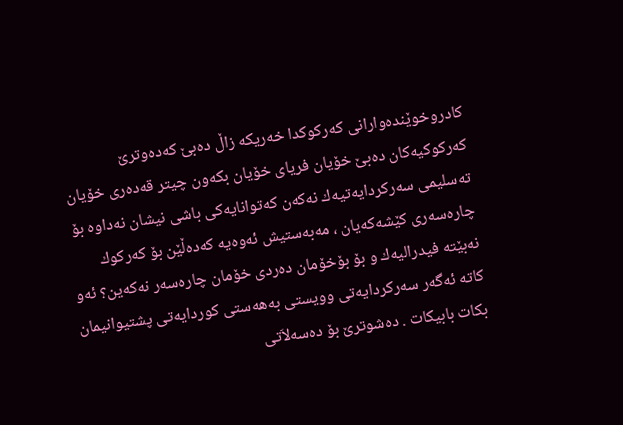كادروخوێنده‌وارانی‌ كه‌ركوكدا خه‌ریكه‌ زاڵ ده‌بێ‌ كه‌ده‌وترێ‌ كه‌ركوكیه‌كان ده‌بێ‌ خۆیان فریای‌ خۆیان بكه‌ون چیتر قه‌ده‌ری‌ خۆیان ته‌سلیمی‌ سه‌ركردایه‌تیه‌ك نه‌كه‌ن كه‌توانایه‌كی‌ باشی‌ نیشان نه‌داوه‌ بۆ چاره‌سه‌ری‌ كێشه‌كه‌یان ، مه‌به‌ستیش ئه‌وه‌یه‌ كه‌ده‌ڵێن بۆ كه‌ركوك نه‌بێته‌ فیدرالیه‌ك و بۆ بۆخۆمان ده‌ردی‌ خۆمان چاره‌سه‌ر نه‌كه‌ین؟ ئه‌و كاته‌ ئه‌گه‌ر سه‌ركردایه‌تی‌ وویستی‌ به‌هه‌ستی‌ كوردایه‌تی‌ پشتیوانیمان بكات بابیكات . ده‌شوترێ‌ بۆ ده‌سه‌لاَتی‌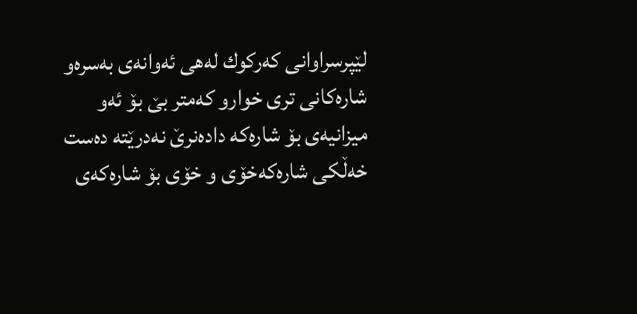لێپرسراوانی‌ كه‌ركوك له‌هی‌ ئه‌وانه‌ی‌ به‌سره‌و شاره‌كانی‌ تری‌ خوارو كه‌متر بێ‌ بۆ ئه‌و میزانیه‌ی‌ بۆ شاره‌كه‌ داده‌نرێ‌ نه‌درێته‌ ده‌ست خه‌ڵكی‌ شاره‌كه‌خۆی‌ و خۆی‌ بۆ شاره‌كه‌ی‌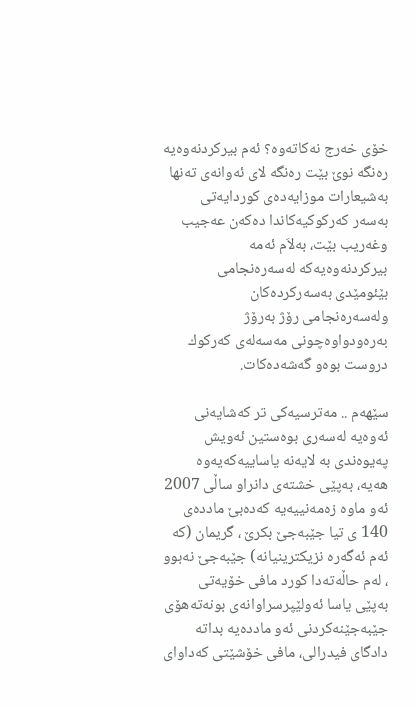خۆی‌ خه‌رج نه‌كاته‌وه‌؟ ئه‌م بیركردنه‌وه‌یه‌ ره‌نگه‌ نوێ‌ بێت ره‌نگه‌ لای‌ ئه‌وانه‌ی‌ ته‌نها به‌شیعارات موزایه‌ده‌ی‌ كوردایه‌تی‌ به‌سه‌ر كه‌ركوكیه‌كاندا ده‌كه‌ن عه‌جیب وغه‌ریب بێت، به‌لاَم ئه‌مه‌ بیركردنه‌وه‌یه‌كه‌ له‌سه‌ره‌نجامی‌ بێئومێدی‌ به‌سه‌ركرده‌كان وله‌سه‌ره‌نجامی‌ رۆژ به‌رۆژ به‌ره‌ودواوه‌چونی‌ مه‌سه‌له‌ی‌ كه‌ركوك دروست بوه‌و گه‌شه‌ده‌كات.

سێهه‌م .. مه‌ترسیه‌كی‌ تر كه‌شایه‌نی‌ ئه‌وه‌یه‌ له‌سه‌ری‌ بوه‌ستین ئه‌ویش په‌یوه‌ندی‌ به‌ لایه‌نه‌ یاساییه‌كه‌یه‌وه‌ هه‌یه‌، به‌پێی‌ خشته‌ی‌ دانراو ساڵی‌ 2007 ئه‌و ماوه‌ زه‌مه‌نییه‌یه‌ كه‌ده‌بێ‌ مادده‌ی‌ 140 ی‌ تیا جێبه‌جێ بكرێ‌ ، گریمان (كه‌ ئه‌م ئه‌گه‌ره‌ نزیكترینیانه‌) جێبه‌جێ نه‌بوو ، له‌م حاڵه‌ته‌دا كورد مافی‌ خۆیه‌تی‌ به‌پێی‌ یاسا ئه‌ولێپرسراوانه‌ی‌ بونه‌ته‌هۆی‌ جێبه‌جێنه‌كردنی‌ ئه‌و مادده‌یه‌ بداته‌ دادگای‌ فیدرالی‌، مافی‌ خۆشێتی‌ كه‌داوای‌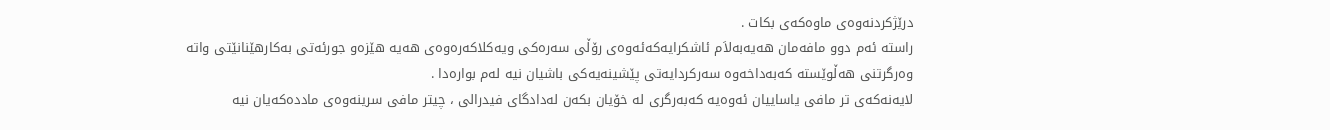درێژكردنه‌وه‌ی‌ ماوه‌كه‌ی‌ بكات .
راسته‌ ئه‌م دوو مافه‌مان هه‌یه‌به‌لاَم ئاشكرایه‌كه‌ئه‌وه‌ی‌ رۆڵی‌ سه‌ره‌كی‌ ویه‌كلاكه‌ره‌وه‌ی‌ هه‌یه‌ هێزه‌و جورئه‌تی‌ به‌كارهێنانێتی‌ واته‌ وه‌رگرتنی‌ هه‌ڵوێسته‌ كه‌به‌داخه‌وه‌ سه‌ركردایه‌تی‌ پێشینه‌یه‌كی‌ باشیان نیه‌ له‌م بواره‌دا .
لایه‌نه‌كه‌ی‌ تر مافی‌ یاساییان ئه‌وه‌یه‌ كه‌به‌رگری‌ له‌ خۆیان بكه‌ن له‌دادگای‌ فیدرالی‌ ، چیتر مافی‌ سرینه‌وه‌ی‌ مادده‌كه‌یان نیه‌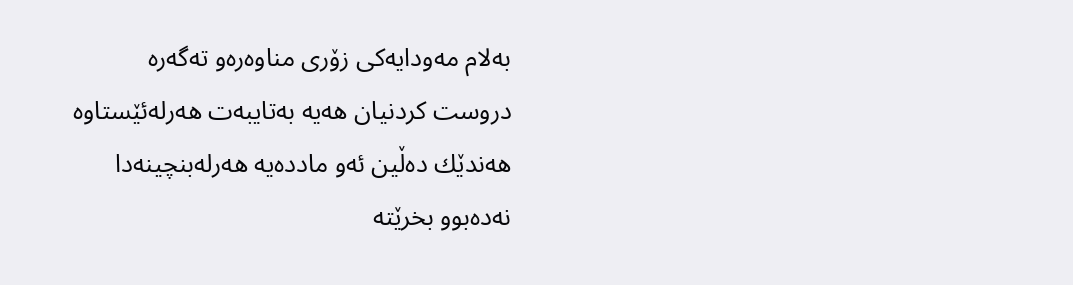به‌لام مه‌ودایه‌كی‌ زۆری‌ مناوه‌ره‌و ته‌گه‌ره‌ دروست كردنیان هه‌یه‌ به‌تایبه‌ت هه‌رله‌ئێستاوه‌ هه‌ندێك ده‌ڵین ئه‌و مادده‌یه‌ هه‌رله‌بنچینه‌دا نه‌ده‌بوو بخرێته‌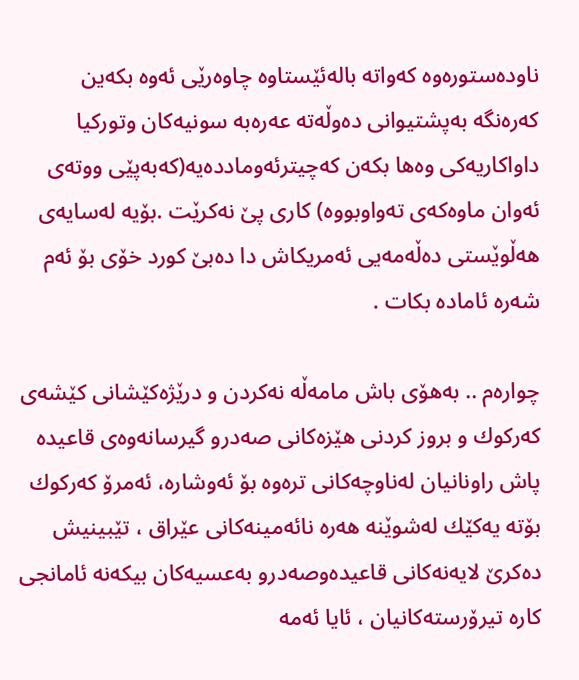ناوده‌ستوره‌وه‌ كه‌واته‌ باله‌ئێستاوه‌ چاوه‌رێی‌ ئه‌وه‌ بكه‌ین كه‌ره‌نگه‌ به‌پشتیوانی‌ ده‌وڵه‌ته‌ عه‌ره‌به‌ سونیه‌كان وتوركیا داواكاریه‌كی‌ وه‌ها بكه‌ن كه‌چیترئه‌ومادده‌یه‌(كه‌به‌پێی‌ ووته‌ی‌ ئه‌وان ماوه‌كه‌ی‌ ته‌واوبووه‌) كاری‌ پێ‌ نه‌كرێت .بۆیه‌ له‌سایه‌ی‌ هه‌ڵوێستی‌ ده‌ڵه‌مه‌یی‌ ئه‌مریكاش دا ده‌بێ‌ كورد خۆی‌ بۆ ئه‌م شه‌ره‌ ئاماده‌ بكات .

چواره‌م .. به‌هۆی‌ باش مامه‌ڵه‌ نه‌كردن و درێژه‌كێشانی‌ كێشه‌ی‌ كه‌ركوك و بروز كردنی‌ هێزه‌كانی‌ صه‌درو گیرسانه‌وه‌ی‌ قاعیده‌ پاش راونانیان له‌ناوچه‌كانی‌ تره‌وه‌ بۆ ئه‌وشاره‌، ئه‌مرۆ كه‌ركوك بۆته‌ یه‌كێك له‌شوێنه‌ هه‌ره‌ نائه‌مینه‌كانی‌ عێراق ، تێبینیش ده‌كرێ‌ لایه‌نه‌كانی‌ قاعیده‌وصه‌درو به‌عسیه‌كان بیكه‌نه‌ ئامانجی‌ كاره‌ تیرۆرسته‌كانیان ، ئایا ئه‌مه‌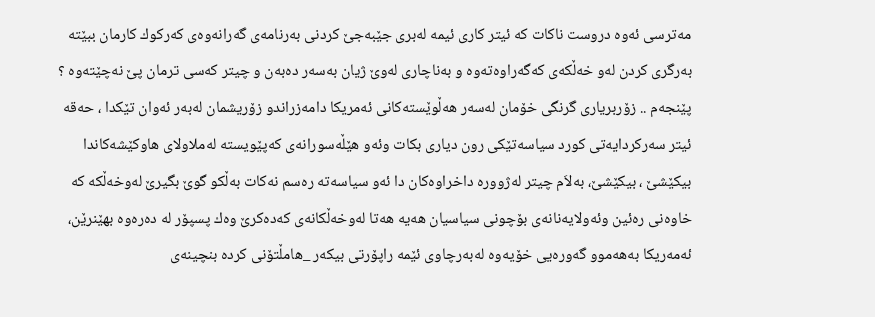مه‌ترسی‌ ئه‌وه‌ دروست ناكات كه‌ ئیتر كاری‌ ئیمه‌ له‌بری‌ جێبه‌جێ‌ كردنی‌ به‌رنامه‌ی‌ گه‌رانه‌وه‌ی‌ كه‌ركوك كارمان ببێته‌ به‌رگری‌ كردن له‌و خه‌ڵكه‌ی‌ كه‌گه‌راوه‌ته‌وه‌ و به‌ناچاری‌ له‌وێ‌ ژیان به‌سه‌ر ده‌به‌ن و چیتر كه‌سی‌ ترمان پێ‌ نه‌چێته‌وه‌ ؟
پێنجه‌م .. زۆربریاری‌ گرنگی‌ خۆمان له‌سه‌ر هه‌ڵوێسته‌كانی‌ ئه‌مریكا دامه‌زراندو زۆریشمان له‌به‌ر ئه‌وان تێكدا ، حه‌قه‌ ئیتر سه‌ركردایه‌تی‌ كورد سیاسه‌تێكی‌ رون دیاری‌ بكات وئه‌و هێڵه‌سورانه‌ی‌ كه‌پێویسته‌ له‌ملاولای‌ هاوكێشه‌كاندا بیكێشێ‌ ، بیكێشێ‌، به‌لاَم چیتر له‌ژووره‌ داخراوه‌كان دا ئه‌و سیاسه‌ته‌ ره‌سم نه‌كات به‌ڵكو گوێ‌ بگیرێ‌ له‌وخه‌ڵكه‌ كه‌ خاوه‌نی‌ ره‌ئین وئه‌ولایه‌نانه‌ی‌ بۆچونی‌ سیاسیان هه‌یه‌ هه‌تا له‌وخه‌ڵكانه‌ی‌ كه‌ده‌كرێ‌ وه‌ك پسپۆر له‌ ده‌ره‌وه‌ بهێنرێن، ئه‌مه‌ریكا به‌هه‌موو گه‌وره‌یی‌ خۆیه‌وه‌ له‌به‌رچاوی‌ ئێمه‌ راپۆرتی‌ بیكه‌ر _هامڵتۆنی‌ كرده‌ بنچینه‌ی‌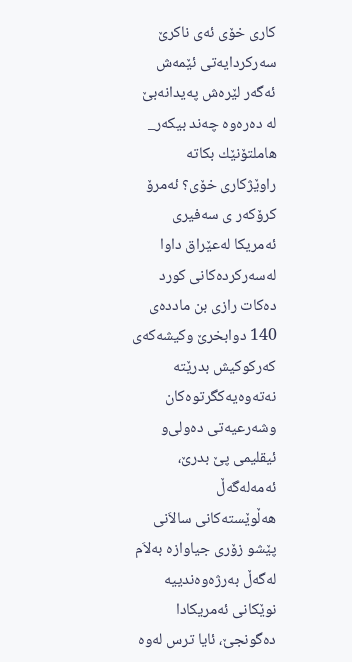كاری‌ خۆی‌ ئه‌ی‌ ناكرێ‌ سه‌ركردایه‌تی‌ ئێمه‌ش ئه‌گه‌ر لێره‌ش په‌یدانه‌بێ‌ له‌ ده‌ره‌وه‌ چه‌ند بیكه‌ر_ هاملتۆنێك بكاته‌ راوێژكاری‌ خۆی‌؟ ئه‌مرۆ كرۆكه‌ر ی‌ سه‌فیری‌ ئه‌مریكا له‌عێراق داوا له‌سه‌ركرده‌كانی‌ كورد ده‌كات رازی‌ بن مادده‌ی‌ 140 دوابخرێ‌ وكیشه‌كه‌ی‌ كه‌ركوكیش بدرێته‌ نه‌ته‌وه‌یه‌كگرتوه‌كان وشه‌رعیه‌تی‌ ده‌ولی‌‌و ئیقلیمی‌ پێ‌ بدرێ‌، ئه‌مه‌له‌گه‌ڵ هه‌ڵوێسته‌كانی‌ سالاَنی‌ پێشو زۆری‌ جیاوازه‌ به‌لاَم له‌گه‌ڵ به‌رژه‌وه‌ندییه‌ نوێكانی‌ ئه‌مریكادا ده‌گونجێ‌، ئایا ترس له‌وه‌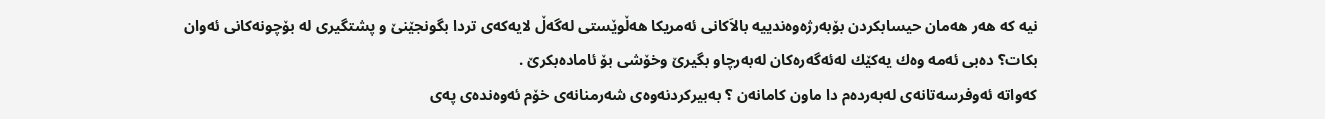نیه‌ كه‌ هه‌ر هه‌مان حیسابكردن بۆبه‌رژه‌وه‌ندییه‌ بالاَكانی‌ ئه‌مریكا هه‌ڵوێستی‌ له‌گه‌ڵ لایه‌كه‌ی‌ تردا بگونجێنێ‌ و پشتگیری‌ له‌ بۆچونه‌كانی‌ ئه‌وان بكات؟ ده‌بی‌ ئه‌مه‌ وه‌ك یه‌كێك له‌ئه‌گه‌ره‌كان له‌به‌رچاو بگیرێ‌ وخۆشی‌ بۆ ئاماده‌بكرێ‌ .
كه‌واته‌ ئه‌وفرسه‌تانه‌ی‌ له‌به‌رده‌م دا ماون كامانه‌ن ؟ به‌بیركردنه‌وه‌ی‌ شه‌رمنانه‌ی‌ خۆم ئه‌وه‌نده‌ی‌ په‌ی‌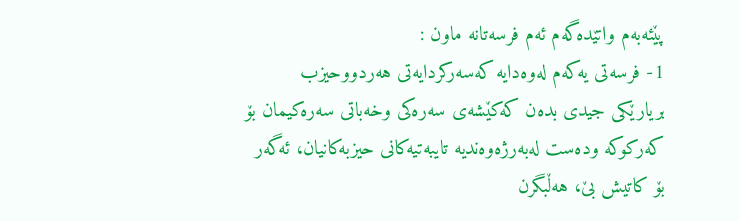پێئه‌به‌م واتێده‌گه‌م ئه‌م فرسه‌تانه‌ ماون :
1- فرسه‌تی‌ یه‌كه‌م له‌وه‌دایه‌ كه‌سه‌ركردایه‌تی‌ هه‌ردووحیزب بریارێكی‌ جیدی‌ بده‌ن كه‌كێشه‌ی‌ سه‌ره‌كی‌ وخه‌باتی‌ سه‌ره‌كیمان بۆ كه‌ركوكه‌ وده‌ست له‌به‌رژه‌وه‌ندیه‌ تایبه‌تیه‌كانی‌ حیزبه‌كانیان، ئه‌گه‌ر بۆ كاتیش بێ‌، هه‌ڵبگرن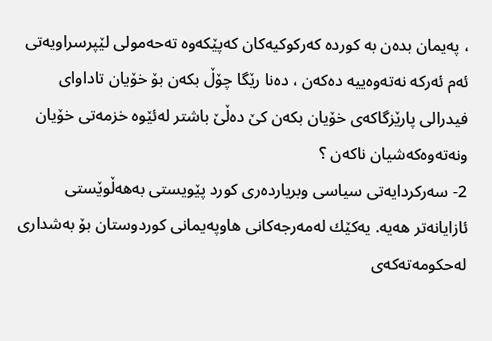، په‌یمان بده‌ن به‌ كورده‌ كه‌ركوكیه‌كان كه‌پێكه‌وه‌ ته‌حه‌مولی‌ لێپرسراویه‌تی‌ ئه‌م ئه‌ركه‌ نه‌ته‌وه‌ییه‌ ده‌كه‌ن ، ده‌نا رێگا چۆڵ بكه‌ن بۆ خۆیان تاداوای‌ فیدرالی پارێزگاكه‌ی‌ خۆیان بكه‌ن كێ‌ ده‌ڵێ‌ باشتر له‌ئێوه‌ خزمه‌تی‌ خۆیان ونه‌ته‌وه‌كه‌شیان ناكه‌ن ؟
2- سه‌ركردایه‌تی‌ سیاسی‌ وبریارده‌ری‌ كورد پێویستی‌ به‌هه‌ڵوێستی‌ ئازایانه‌تر هه‌یه‌. یه‌كێك له‌مه‌رجه‌كانی هاوپه‌یمانی‌ كوردوستان بۆ به‌شداری‌ له‌حكومه‌ته‌كه‌ی‌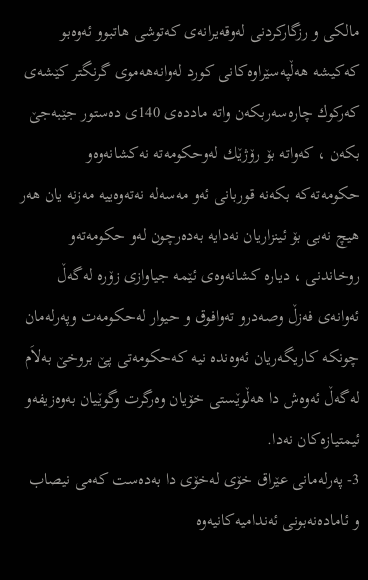مالكی‌ و رزگاركردنی‌ له‌وقه‌یرانه‌ی‌ كه‌توشی‌ هاتبوو ئه‌وه‌بو كه‌كیشه‌ هه‌ڵپه‌سێراوه‌كانی‌ كورد له‌وانه‌هه‌موی‌ گرنگتر كێشه‌ی‌ كه‌ركوك چاره‌سه‌ربكه‌ن واته‌ مادده‌ی‌ 140ی‌ ده‌ستور جێبه‌جێ‌ بكه‌ن ، كه‌واته‌ بۆ رۆژێك له‌وحكومه‌ته‌ نه‌كشانه‌وه‌و حكومه‌ته‌كه‌ بكه‌نه‌ قوربانی‌ ئه‌و مه‌سه‌له‌ نه‌ته‌وه‌ییه‌ مه‌زنه‌ یان هه‌ر هیچ نه‌بی‌ بۆ ئینزاریان نه‌دایه‌ به‌ده‌رچون له‌و حكومه‌ته‌و روخاندنی‌ ، دیاره‌ كشانه‌وه‌ی‌ ئێمه‌ جیاوازی‌ زۆره‌ له‌گه‌ڵ ئه‌وانه‌ی‌ فه‌زڵ وصه‌درو ته‌وافوق و حیوار له‌حكومه‌ت وپه‌رله‌مان چونكه‌ كاریگه‌ریان ئه‌وه‌نده‌ نیه‌ كه‌حكومه‌تی‌ پێ‌ بروخێ‌ به‌لاَم له‌گه‌ڵ ئه‌وه‌ش دا هه‌ڵوێستی‌ خۆیان وه‌رگرت وگوێیان به‌وه‌زیفه‌و ئیمتیازه‌كان نه‌دا.
3- په‌رله‌مانی‌ عێراق خۆی‌ له‌خۆی‌ دا به‌ده‌ست كه‌می‌ نیصاب و ئاماده‌نه‌بونی‌ ئه‌ندامیه‌كانیه‌وه‌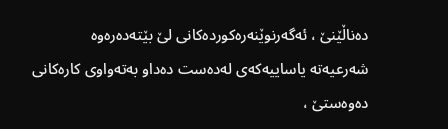ده‌ناڵێنێ‌ ، ئه‌گه‌رنوێنه‌ره‌كورده‌كانی‌ لێ بێته‌ده‌ره‌وه‌ شه‌رعیه‌ته‌ یاساییه‌كه‌ی‌ له‌ده‌ست ده‌داو به‌ته‌واوی‌ كاره‌كانی‌ ده‌وه‌ستێ‌ ،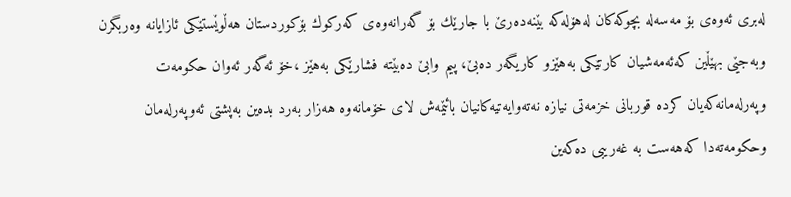له‌بری‌ ئه‌وه‌ی‌ بۆ مه‌سه‌له‌ بچوكه‌كان له‌هۆله‌كه‌ بێنه‌ده‌رێ‌ با جارێك بۆ گه‌رانه‌وه‌ی‌ كه‌ركوك بۆكوردستان هه‌ڵوێستێكی‌ ئازایانه‌ وه‌ربگرن وبه‌جێی‌ بهێڵین كه‌ئه‌مه‌شیان كارتێكی‌ به‌هێزو كاریگه‌ر ده‌بێ‌، پیم وابێ‌ ده‌بێته‌ فشارێكی‌ به‌هێز ،خۆ ئه‌گه‌ر ئه‌وان حكومه‌ت وپه‌رله‌مانه‌كه‌یان كرده‌ قوربانی‌ خزمه‌تی‌ نیازه‌ نه‌ته‌وایه‌تیه‌كانیان بائێمه‌ش لای‌ خۆمانه‌وه‌ هه‌زار به‌رد بده‌ین به‌پشتی‌ ئه‌وپه‌رله‌مان وحكومه‌ته‌دا كه‌هه‌ست به‌ غه‌ریبی‌ ده‌كه‌ین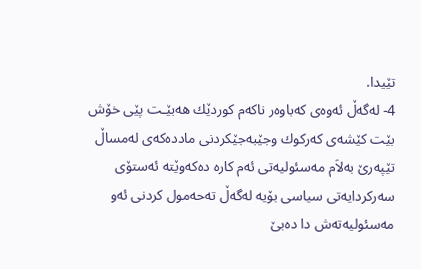تێیدا.
4- له‌گه‌ڵ ئه‌وه‌ی‌ كه‌باوه‌ر ناكه‌م كوردێك هه‌بێـت پێی‌ خۆش بێت كێشه‌ی‌ كه‌ركوك وجێبه‌جێكردنی‌ مادده‌كه‌ی‌ له‌مساڵ تێپه‌رێ‌ به‌لاَم مه‌سئولیه‌تی‌ ئه‌م كاره‌ ده‌كه‌وێته‌ ئه‌ستۆی‌ سه‌ركردایه‌تی‌ سیاسی‌ بۆیه‌ له‌گه‌ڵ ته‌حه‌مول كردنی‌ ئه‌و مه‌سئولیه‌ته‌ش دا ده‌بێ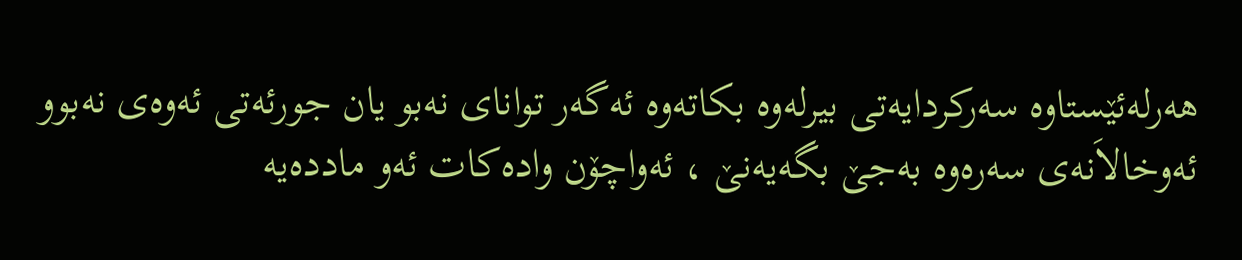هه‌رله‌ئێستاوه‌ سه‌ركردایه‌تی‌ بیرله‌وه‌ بكاته‌وه‌ ئه‌گه‌ر توانای‌ نه‌بو یان جورئه‌تی‌ ئه‌وه‌ی‌ نه‌بوو ئه‌وخالاَنه‌ی‌ سه‌ره‌وه‌ به‌جێ بگه‌یه‌نێ‌ ، ئه‌واچۆن واده‌كات ئه‌و مادده‌یه‌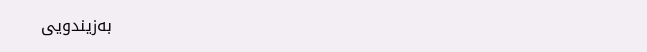به‌زیندویی‌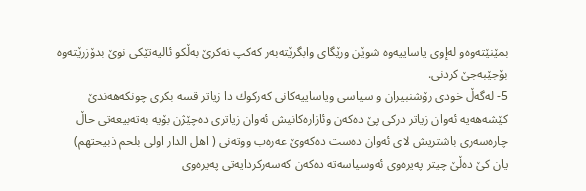بمێنێته‌وه‌و له‌إوی‌ یاساییه‌وه‌ شوێن ورێگای‌ وابگرێته‌به‌ر كه‌كپ نه‌كرێ‌ به‌ڵكو ئالیه‌تێكی‌ نوێ‌ بدۆزرێته‌وه‌ بۆجێبه‌جێ كردنی‌.
5- له‌گه‌ڵ خودی‌ رۆشنبیران و سیاسی‌ ویاساییه‌كانی‌ كه‌ركوك دا زیاتر قسه‌ بكری‌ چونكه‌هه‌ندێ‌ كێشه‌هه‌یه‌ ئه‌وان زیاتر دركی‌ پێ‌ ده‌كه‌ن وئازاره‌كانیش ئه‌وان زیاتری‌ ده‌چێژن بۆیه‌ به‌ته‌بیعه‌تی‌ حاڵ چاره‌سه‌ری‌ باشتریش لای‌ ئه‌وان ده‌ست ده‌كه‌وێ‌ عه‌ره‌ب ووته‌نی‌ ( اهل الدار اولى بلحم ذبيحتهم) یان كێ‌ ده‌ڵێ‌ چیتر په‌یره‌وی‌ ئه‌وسیاسه‌ته‌ ده‌كه‌ن كه‌سه‌ركردایه‌تی‌ په‌یره‌وی‌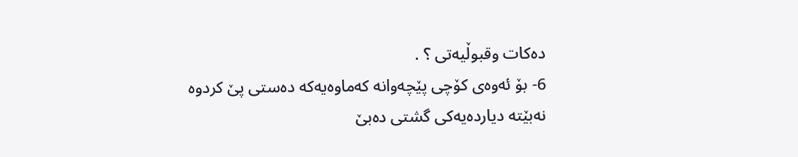ده‌كات وقبوڵیه‌تی‌ ؟ .
6- بۆ ئه‌وه‌ی‌ كۆچی‌ پێچه‌وانه‌ كه‌ماوه‌یه‌كه‌ ده‌ستی‌ پێ‌ كردوه‌ نه‌بێته‌ دیارده‌یه‌كی‌ گشتی‌ ده‌بێ‌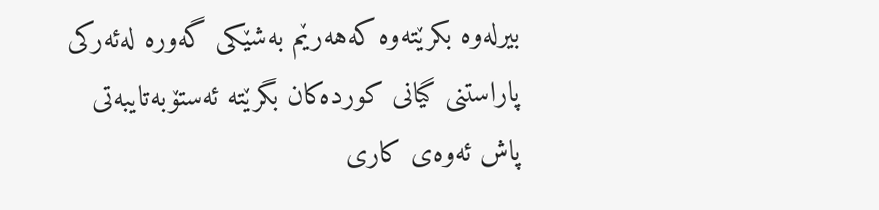بیرله‌وه‌ بكرێته‌وه‌ كه‌هه‌رێم به‌شێكی‌ گه‌وره‌ له‌ئه‌ركی‌ پاراستنی‌ گیانی‌ كورده‌كان بگرێته‌ ئه‌ستۆبه‌تایبه‌تی‌ پاش ئه‌وه‌ی‌ كاری‌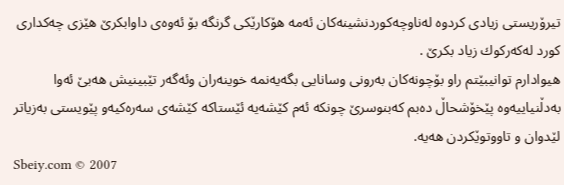تیرۆریستی‌ زیادی‌ كردوه‌ له‌ناوچه‌كوردنشینه‌كان ئه‌مه‌ هۆكارێكی‌ گرنگه‌ بۆ ئه‌وه‌ی‌ داوابكرێ‌ هێزی‌ چه‌كداری‌ كورد له‌كه‌ركوك زیاد بكرێ‌ .
هیوادارم توانیبێتم راو بۆچونه‌كان به‌رونی‌ وسانایی‌ بگه‌یه‌نمه‌ خوینه‌ران وئه‌گه‌ر تێبینیش هه‌بێ‌ ئه‌وا به‌دڵنیاییه‌وه‌ پێخۆشحاڵ ده‌بم كه‌بنوسرێ‌ چونكه‌ ئه‌م كێشه‌یه‌ ئێستاكه‌ كێشه‌ی‌ سه‌ره‌كیه‌و پێویستی‌ به‌زیاتر لێدوان و تاووتوێكردن هه‌یه‌.
Sbeiy.com © 2007